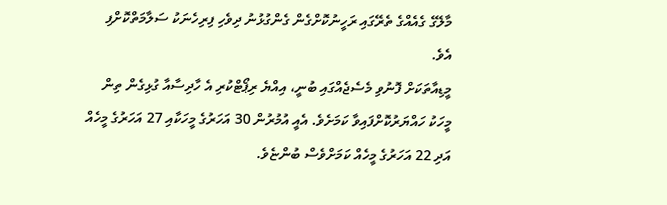މާލޭގެ ގެއެއްގެ ތެރޭގައި ރަހީނުކޮށްގެން ގެންގުޅުނު ދިވެހި ފިރިހެނަކު ސަލާމަތްކޮށްފި އެވެ.
މީޑިއާތަކަށް ފޮނުވި މެސެޖެއްގައި ބުނީ، އިއްޔެ ރިޕޯޓްކުރި އެ ހާދިސާއާ ގުޅިގެން ތިން މީހަކު ހައްޔަރުކޮށްފައިވާ ކަމަށެވެ. އެއީ އުމުރުން 30 އަހަރުގެ މީހަކާއި 27 އަހަރުގެ މީހެއް އަދި 22 އަހަރުގެ މީހެއް ކަމަށްވެސް ބުންޏެވެ.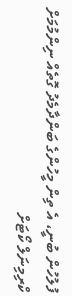ފުލުހުން ބުނީ، އެ ތިން މީހުންގެ ބަންދާމެދު ގޮތެއް ނިންމުމަށް ކްރިމިނަލް ކޯޓަށް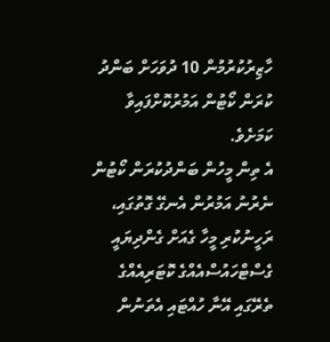ހާޒިރުކުރުމުން 10 ދުވަހަށް ބަންދު ކުރަން ކޯޓުން އަމުރުކޮށްފައިވާ ކަމަށެވެ.
އެ ތިން މީހުން ބަންދުކުރަން ކޯޓުން ނެރުނު އަމުރުން އެނގޭ ގޮތުގައި، ރަހީނުކުރި މީހާ ގެއަށް ގެންދިޔައީ ގެސްޓްހައުސްއެއްގެ ކޮޓަރިއެއްގެ ތެރޭގައި އޭނާ ހުއްޓައި އެތަނުން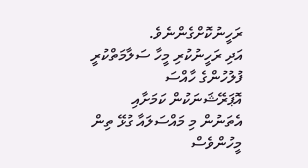ރަހީނުކޮށްގެންނެވެ.
އަދި ރަހީނުކުރި މީހާ ސަލާމަތްކުރީ ފުލުހުންގެ ހާއްސަ އޮޕަރޭޝަނަކުން ކަމަށާއި އެތަނުން މި މައްސަލައާ ގުޅޭ ތިން މީހުންވެސް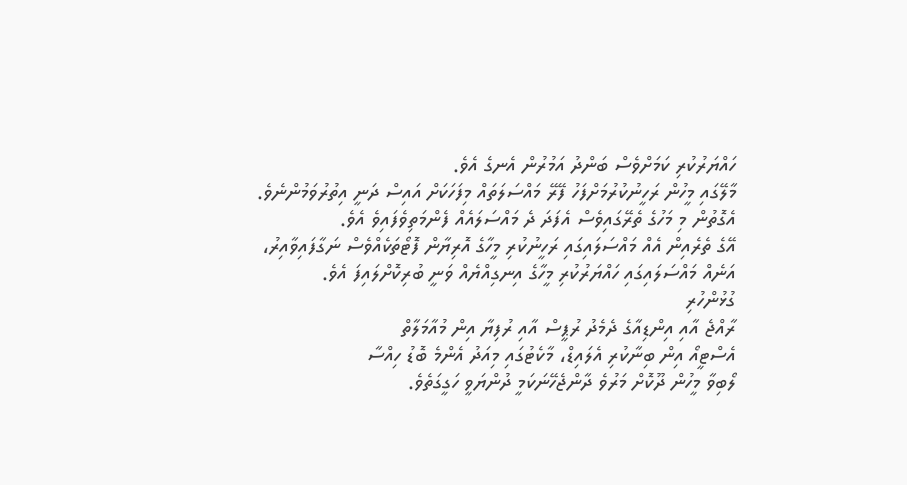ހައްޔަރުކުރި ކަމަށްވެސް ބަންދު އަމުރުން އެނގެ އެވެ.
މާލޭގައި މީހުން ރަހީނުކުރުމަށްފަހު ފޭރޭ މައްސަލަތައް މިފަހަކަށް އައިސް ދަނީ އިތުރުވަމުންނެވެ. އެގޮތުން މި މަހުގެ ތެރޭގައިވެސް އެފަދަ ދެ މައްސަލައެއް ފެންމަތިވެފައިވެ އެވެ.
އޭގެ ތެރެއިން އެއް މައްސަލައިގައި ރަހީނުކުރި މީހާގެ އޮރިޔާން ފޮޓޯތަކެއްވެސް ނަގާފައިވާއިރު، އަނެއް މައްސަލައިގައި ހައްޔަރުކުރި މީހާގެ އިނގިއްޔެއް ވަނީ ބުރިކޮށްލައިފަ އެވެ.
ގުޅުންހުރި
ރާއްޖެ އާއި އިންޑިއާގެ ދެމެދު ރުޕީސް އާއި ރުފިޔާ އިން މުއާމަލާތް
އެސްޓީއޯ އިން ބިނާކުރި އެލައިޑް، މާކެޓުގައި މިއަދު އެންމެ ބޮޑު ހިއްސާ
ލޯބިވާ މީހުން ދޫކޮށް މަރުވެ ދާންޖެހޭނަކަމީ ދުންޔަވީ ހަގީގަތެވެ.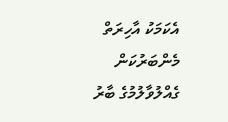އެކަމަކު އާހިރަތް
މެންބަރުކަން ގެއްލުވާލުމުގެ ބާރު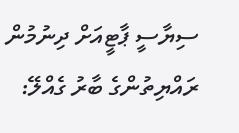ސިޔާސީ ޕާޓީއަށް ދިނުމުން ރައްޔިތުންގެ ބާރު ގެއްލޭ: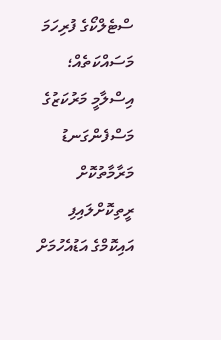ސްޓެލްކޯގެ ފުރިހަމަ މަސައްކަތެއް؛ އިސްލާމީ މަރުކަޒުގެ މަސްފެންގަނޑު މަރާމާތުކޮށް ރީތިކޮށްލައިފި
އައިކޮމްގެ އަޑުއެހުމަށް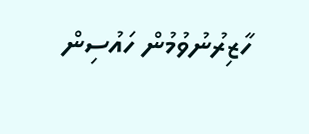ހާޒިރުނުވުމުން ހައުސިން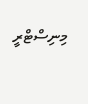މިނިސްޓްރީ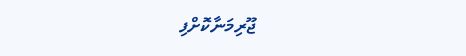ޖޫރިމަނާކޮށްފި